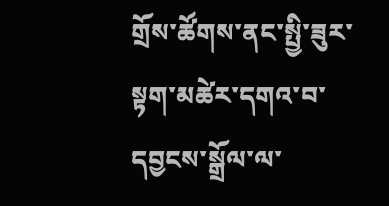གྲོས་ཚོགས་ནང་སྤྱི་ཟུར་སྟག་མཚེར་དགའ་བ་དབྱངས་སྒྲོལ་ལ་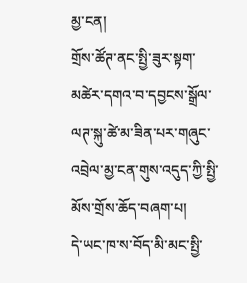མྱ་ངན།
གྲོས་ཚོཊ་ནང་སྤྱི་ཟུར་སྟག་མཚེར་དགའ་བ་དབྱངས་སྒྲོལ་ལཊ་སྐུ་ཚེ་མ་ཟིན་པར་གཞུང་འབྲེལ་མྱ་ངན་གུས་འདུད་ཀྱི་སྤྱི་མོས་གྲོས་ཆོད་བཞག་པ།
དེ་ཡང་ཁ་ས་བོད་མི་མང་སྤྱི་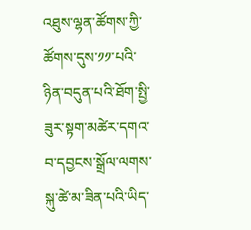འཐུས་ལྷན་ཚོགས་ཀྱི་ཚོགས་དུས་༡༡་པའི་ཉིན་བདུན་པའི་ཐོག་སྤྱི་ཟུར་སྟག་མཚེར་དགའ་བ་དབྱངས་སྒྲོལ་ལགས་སྐུ་ཚེ་མ་ཟིན་པའི་ཡིད་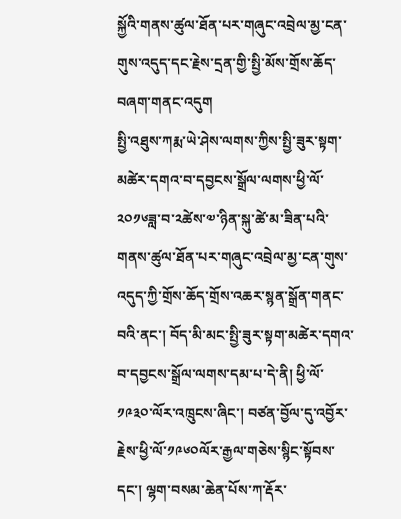སྐྱོའི་གནས་ཚུལ་ཐོན་པར་གཞུང་འབྲེལ་མྱ་ངན་གུས་འདུད་དང་རྗེས་དྲན་གྱི་སྤྱི་མོས་གྲོས་ཆོད་བཞག་གནང་འདུག
སྤྱི་འཐུས་ཀརྨ་ཡེ་ཤེས་ལགས་ཀྱིས་སྤྱི་ཟུར་སྟག་མཚེར་དགའ་བ་དབྱངས་སྒྲོལ་ལགས་ཕྱི་ལོ་༢༠༡༦ཟླ་བ་༢ཚེས་༧་ཉིན་སྐུ་ཚེ་མ་ཟིན་པའི་གནས་ཚུལ་ཐོན་པར་གཞུང་འབྲེལ་མྱ་ངན་གུས་འདུད་ཀྱི་གྲོས་ཆོད་གྲོས་འཆར་སྙན་སྒྲོན་གནང་བའི་ནང་། བོད་མི་མང་སྤྱི་ཟུར་སྟག་མཚེར་དགའ་བ་དབྱངས་སྒྲོལ་ལགས་དམ་པ་དེ་ནི། ཕྱི་ལོ་༡༩༣༠་ལོར་འཁྲུངས་ཞིང་། བཙན་བྱོལ་དུ་འབྱོར་རྗེས་ཕྱི་ལོ་༡༩༦༠ལོར་རྒྱལ་གཅེས་སྙིང་སྟོབས་དང་། ལྷག་བསམ་ཆེན་པོས་ཀ་རྡོར་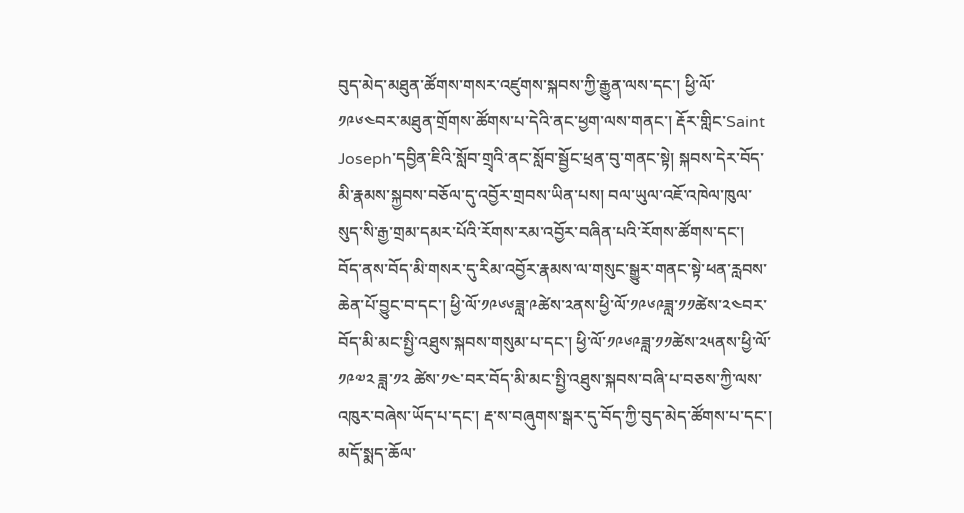བུད་མེད་མཐུན་ཚོགས་གསར་འཛུགས་སྐབས་ཀྱི་རྒྱུན་ལས་དང་། ཕྱི་ལོ་༡༩༦༤བར་མཐུན་གྲོགས་ཚོགས་པ་དེའི་ནང་ཕྱག་ལས་གནང་། རྡོར་གླིང་Saint Joseph་དབྱིན་ཇིའི་སློབ་གྲྭའི་ནང་སློབ་སྦྱོང་ཕྲན་བུ་གནང་སྟེ། སྐབས་དེར་བོད་མི་རྣམས་སྐྱབས་བཅོལ་དུ་འབྱོར་གྲབས་ཡིན་པས། བལ་ཡུལ་འཇོ་འཁེལ་ཁུལ་སུད་སི་རྒྱ་གྲམ་དམར་པོའི་རོགས་རམ་འབྱོར་བཞིན་པའི་རོགས་ཚོགས་དང་། བོད་ནས་བོད་མི་གསར་དུ་རིམ་འབྱོར་རྣམས་ལ་གསུང་སྒྱུར་གནང་སྟེ་ཕན་རླབས་ཆེན་པོ་བྱུང་བ་དང་། ཕྱི་ལོ་༡༩༦༦ཟླ་༩ཚེས་༢ནས་ཕྱི་ལོ་༡༩༦༩ཟླ་༡༡ཚེས་༢༤བར་བོད་མི་མང་སྤྱི་འཐུས་སྐབས་གསུམ་པ་དང་། ཕྱི་ལོ་༡༩༦༩ཟླ་༡༡ཚེས་༢༥ནས་ཕྱི་ལོ་༡༩༧༢ ཟླ་༡༢ ཚེས་༡༤་བར་བོད་མི་མང་སྤྱི་འཐུས་སྐབས་བཞི་པ་བཅས་ཀྱི་ལས་འཁུར་བཞེས་ཡོད་པ་དང་། རྡ་ས་བཞུགས་སྒར་དུ་བོད་ཀྱི་བུད་མེད་ཚོགས་པ་དང་། མདོ་སྨད་ཆོལ་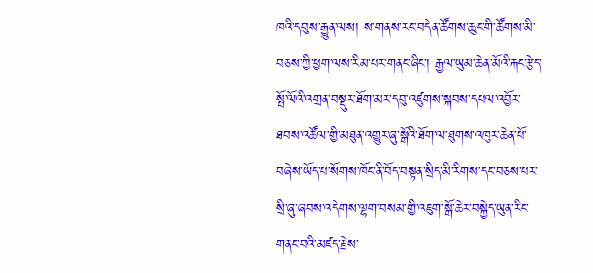ཁའི་དབུས་རྒྱུན་ལས། ས་གནས་རང་བདེན་ཚོགས་ཆུང་གི་ཚོགས་མི་བཅས་ཀྱི་ཕྱག་ལས་རིམ་པར་གནང་ཞིང་། རྒྱལ་ཡུམ་ཆེན་མོའི་རྐང་རྩེད་སྤོ་ལོའི་འགྲན་བསྡུར་ཐོག་མར་དབུ་འཛུགས་སྐབས་དཔལ་འབྱོར་ཐབས་འཚོལ་གྱི་མཐུན་འགྱུར་ཞུ་སྒོའི་ཐོག་ལ་ཐུགས་འཁུར་ཆེན་པོ་བཞེས་ཡོད་པ་སོགས་ཁོང་ནི་བོད་བསྟན་སྲིད་མི་རིགས་དང་བཅས་པར་སྲི་ཞུ་ཞབས་འདེགས་ལྷག་བསམ་གྱི་འཇུག་སྒོ་ཆེར་བསྐྱེད་ཡུན་རིང་གནང་བའི་མཛད་རྗེས་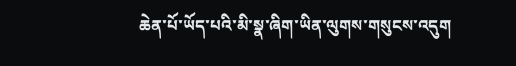ཆེན་པོ་ཡོད་པའི་མི་སྣ་ཞིག་ཡིན་ལུགས་གསུངས་འདུག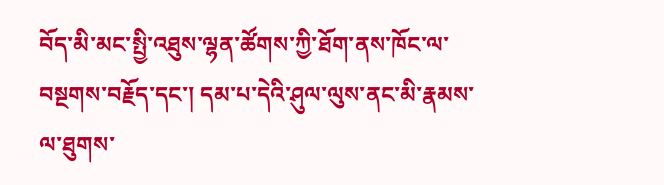བོད་མི་མང་སྤྱི་འཐུས་ལྷན་ཚོགས་ཀྱི་ཐོག་ནས་ཁོང་ལ་བསྔགས་བརྗོད་དང་། དམ་པ་དེའི་ཤུལ་ལུས་ནང་མི་རྣམས་ལ་ཐུགས་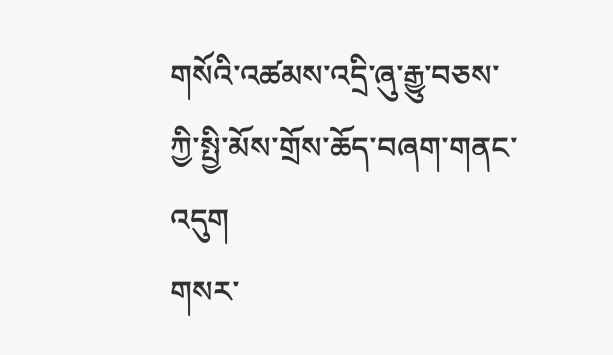གསོའི་འཚམས་འདྲི་ཞུ་རྒྱུ་བཅས་ཀྱི་སྤྱི་མོས་གྲོས་ཆོད་བཞག་གནང་འདུག
གསར་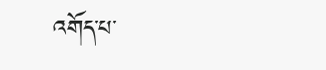འགོད་པ་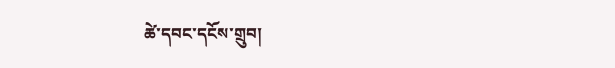ཚེ་དབང་དངོས་གྲུབ།